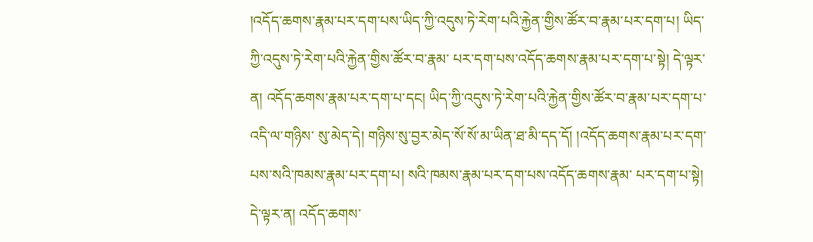།འདོད་ཆགས་རྣམ་པར་དག་པས་ཡིད་ཀྱི་འདུས་ཏེ་རེག་པའི་རྐྱེན་གྱིས་ཚོར་བ་རྣམ་པར་དག་པ། ཡིད་ཀྱི་འདུས་ཏེ་རེག་པའི་རྐྱེན་གྱིས་ཚོར་བ་རྣམ་ པར་དག་པས་འདོད་ཆགས་རྣམ་པར་དག་པ་སྟེ། དེ་ལྟར་ན། འདོད་ཆགས་རྣམ་པར་དག་པ་དང། ཡིད་ཀྱི་འདུས་ཏེ་རེག་པའི་རྐྱེན་གྱིས་ཚོར་བ་རྣམ་པར་དག་པ་འདི་ལ་གཉིས་ སུ་མེད་དེ། གཉིས་སུ་བྱར་མེད་སོ་སོ་མ་ཡིན་ཐ་མི་དད་དོ། །འདོད་ཆགས་རྣམ་པར་དག་པས་སའི་ཁམས་རྣམ་པར་དག་པ། སའི་ཁམས་རྣམ་པར་དག་པས་འདོད་ཆགས་རྣམ་ པར་དག་པ་སྟེ། དེ་ལྟར་ན། འདོད་ཆགས་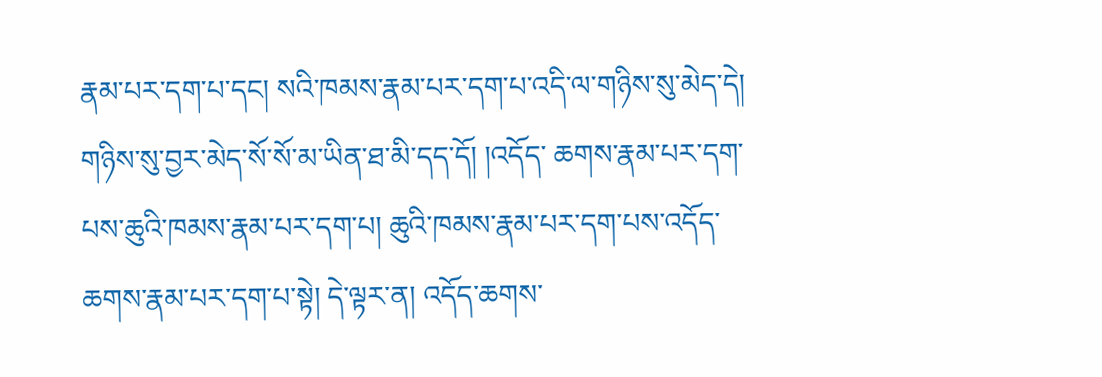རྣམ་པར་དག་པ་དང། སའི་ཁམས་རྣམ་པར་དག་པ་འདི་ལ་གཉིས་སུ་མེད་དེ། གཉིས་སུ་བྱར་མེད་སོ་སོ་མ་ཡིན་ཐ་མི་དད་དོ། །འདོད་ ཆགས་རྣམ་པར་དག་པས་ཆུའི་ཁམས་རྣམ་པར་དག་པ། ཆུའི་ཁམས་རྣམ་པར་དག་པས་འདོད་ཆགས་རྣམ་པར་དག་པ་སྟེ། དེ་ལྟར་ན། འདོད་ཆགས་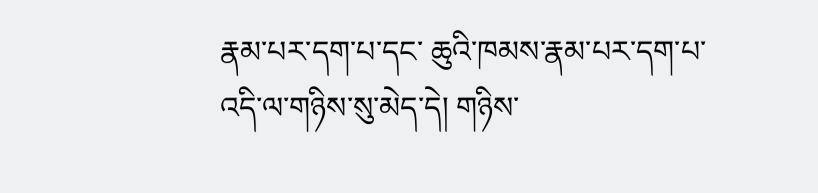རྣམ་པར་དག་པ་དང་ ཆུའི་ཁམས་རྣམ་པར་དག་པ་འདི་ལ་གཉིས་སུ་མེད་དེ། གཉིས་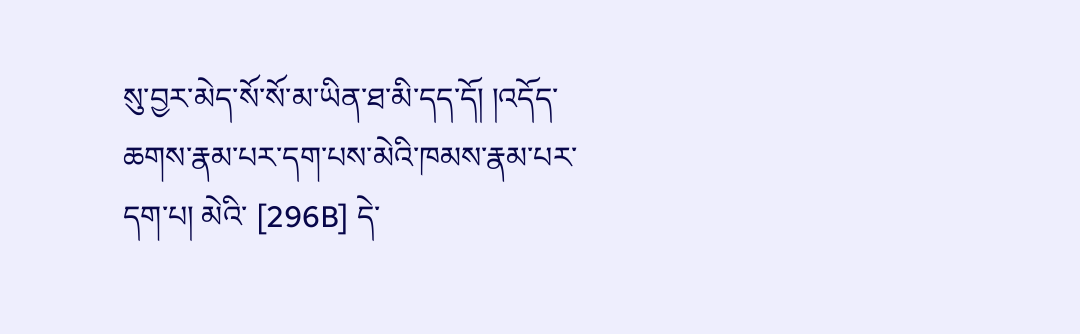སུ་བྱར་མེད་སོ་སོ་མ་ཡིན་ཐ་མི་དད་དོ། །འདོད་ཆགས་རྣམ་པར་དག་པས་མེའི་ཁམས་རྣམ་པར་དག་པ། མེའི་ [296B] དེ་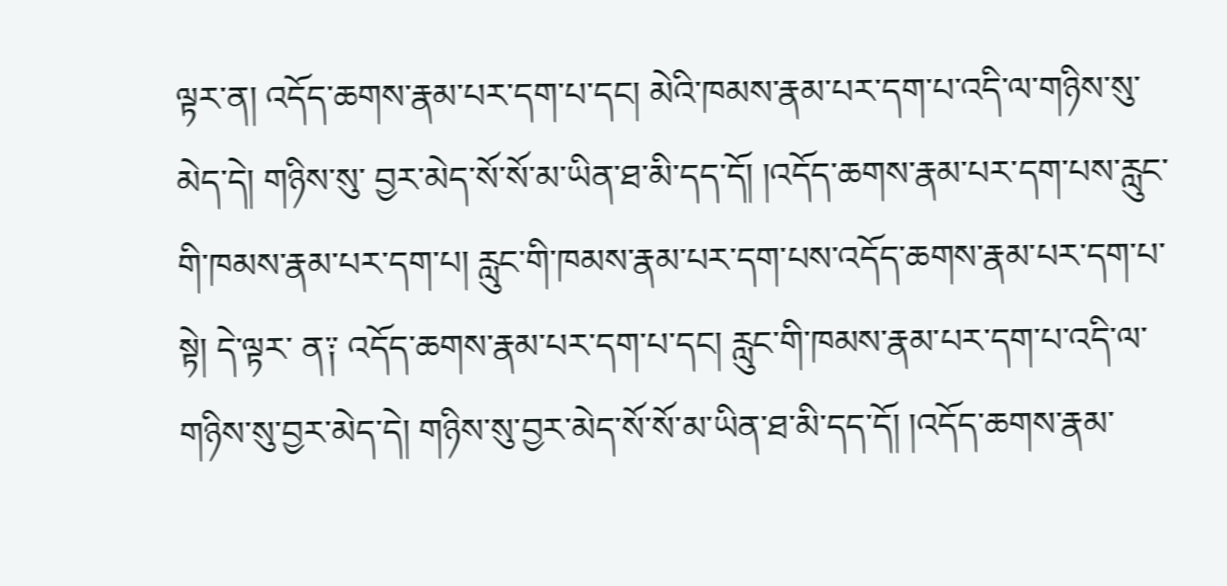ལྟར་ན། འདོད་ཆགས་རྣམ་པར་དག་པ་དང། མེའི་ཁམས་རྣམ་པར་དག་པ་འདི་ལ་གཉིས་སུ་མེད་དེ། གཉིས་སུ་ བྱར་མེད་སོ་སོ་མ་ཡིན་ཐ་མི་དད་དོ། །འདོད་ཆགས་རྣམ་པར་དག་པས་རླུང་གི་ཁམས་རྣམ་པར་དག་པ། རླུང་གི་ཁམས་རྣམ་པར་དག་པས་འདོད་ཆགས་རྣམ་པར་དག་པ་སྟེ། དེ་ལྟར་ ན༑ འདོད་ཆགས་རྣམ་པར་དག་པ་དང། རླུང་གི་ཁམས་རྣམ་པར་དག་པ་འདི་ལ་གཉིས་སུ་བྱར་མེད་དེ། གཉིས་སུ་བྱར་མེད་སོ་སོ་མ་ཡིན་ཐ་མི་དད་དོ། །འདོད་ཆགས་རྣམ་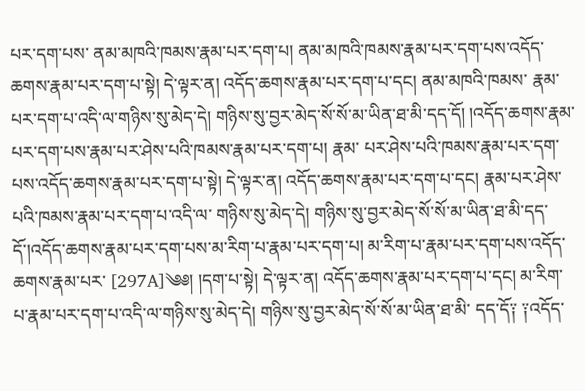པར་དག་པས་ ནམ་མཁའི་ཁམས་རྣམ་པར་དག་པ། ནམ་མཁའི་ཁམས་རྣམ་པར་དག་པས་འདོད་ཆགས་རྣམ་པར་དག་པ་སྟེ། དེ་ལྟར་ན། འདོད་ཆགས་རྣམ་པར་དག་པ་དང། ནམ་མཁའི་ཁམས་ རྣམ་པར་དག་པ་འདི་ལ་གཉིས་སུ་མེད་དེ། གཉིས་སུ་བྱར་མེད་སོ་སོ་མ་ཡིན་ཐ་མི་དད་དོ། །འདོད་ཆགས་རྣམ་པར་དག་པས་རྣམ་པར་ཤེས་པའི་ཁམས་རྣམ་པར་དག་པ། རྣམ་ པར་ཤེས་པའི་ཁམས་རྣམ་པར་དག་པས་འདོད་ཆགས་རྣམ་པར་དག་པ་སྟེ། དེ་ལྟར་ན། འདོད་ཆགས་རྣམ་པར་དག་པ་དང། རྣམ་པར་ཤེས་པའི་ཁམས་རྣམ་པར་དག་པ་འདི་ལ་ གཉིས་སུ་མེད་དེ། གཉིས་སུ་བྱར་མེད་སོ་སོ་མ་ཡིན་ཐ་མི་དད་དོ་།འདོད་ཆགས་རྣམ་པར་དག་པས་མ་རིག་པ་རྣམ་པར་དག་པ། མ་རིག་པ་རྣམ་པར་དག་པས་འདོད་ཆགས་རྣམ་པར་ [297A]༄༅། །དག་པ་སྟེ། དེ་ལྟར་ན། འདོད་ཆགས་རྣམ་པར་དག་པ་དང། མ་རིག་པ་རྣམ་པར་དག་པ་འདི་ལ་གཉིས་སུ་མེད་དེ། གཉིས་སུ་བྱར་མེད་སོ་སོ་མ་ཡིན་ཐ་མི་ དད་དོ༑ ༑འདོད་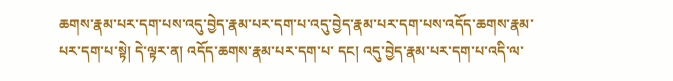ཆགས་རྣམ་པར་དག་པས་འདུ་བྱེད་རྣམ་པར་དག་པ་འདུ་བྱེད་རྣམ་པར་དག་པས་འདོད་ཆགས་རྣམ་པར་དག་པ་སྟེ། དེ་ལྟར་ན། འདོད་ཆགས་རྣམ་པར་དག་པ་ དང། འདུ་བྱེད་རྣམ་པར་དག་པ་འདི་ལ་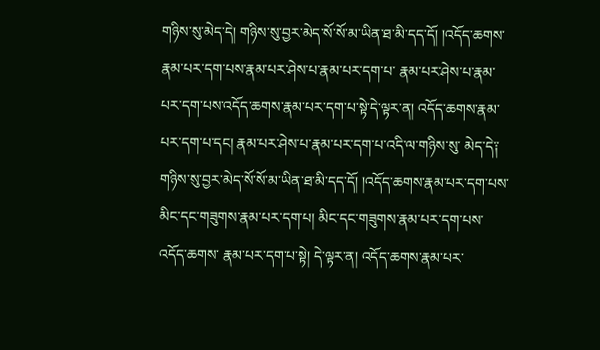གཉིས་སུ་མེད་དེ། གཉིས་སུ་བྱར་མེད་སོ་སོ་མ་ཡིན་ཐ་མི་དད་དོ། །འདོད་ཆགས་རྣམ་པར་དག་པས་རྣམ་པར་ཤེས་པ་རྣམ་པར་དག་པ་ རྣམ་པར་ཤེས་པ་རྣམ་པར་དག་པས་འདོད་ཆགས་རྣམ་པར་དག་པ་སྟེ་དེ་ལྟར་ན། འདོད་ཆགས་རྣམ་པར་དག་པ་དང། རྣམ་པར་ཤེས་པ་རྣམ་པར་དག་པ་འདི་ལ་གཉིས་སུ་ མེད་དེ༑ གཉིས་སུ་བྱར་མེད་སོ་སོ་མ་ཡིན་ཐ་མི་དད་དོ། །འདོད་ཆགས་རྣམ་པར་དག་པས་མིང་དང་གཟུགས་རྣམ་པར་དག་པ། མིང་དང་གཟུགས་རྣམ་པར་དག་པས་འདོད་ཆགས་ རྣམ་པར་དག་པ་སྟེ། དེ་ལྟར་ན། འདོད་ཆགས་རྣམ་པར་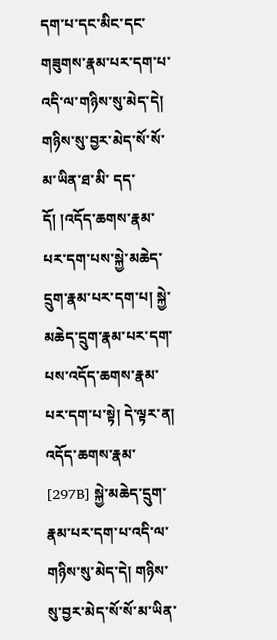དག་པ་དང་མིང་དང་གཟུགས་རྣམ་པར་དག་པ་འདི་ལ་གཉིས་སུ་མེད་དེ། གཉིས་སུ་བྱར་མེད་སོ་སོ་མ་ཡིན་ཐ་མི་ དད་དོ། །འདོད་ཆགས་རྣམ་པར་དག་པས་སྐྱེ་མཆེད་དྲུག་རྣམ་པར་དག་པ། སྐྱེ་མཆེད་དྲུག་རྣམ་པར་དག་པས་འདོད་ཆགས་རྣམ་པར་དག་པ་སྟེ། དེ་ལྟར་ན། འདོད་ཆགས་རྣམ་ [297B] སྐྱེ་མཆེད་དྲུག་རྣམ་པར་དག་པ་འདི་ལ་གཉིས་སུ་མེད་དེ། གཉིས་སུ་བྱར་མེད་སོ་སོ་མ་ཡིན་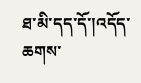ཐ་མི་དད་དོ་།འདོད་ཆགས་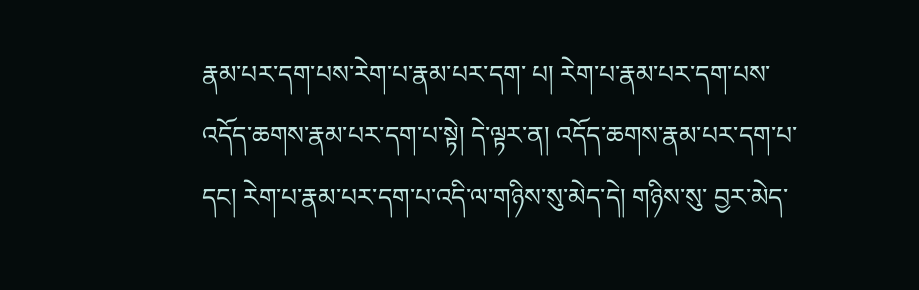རྣམ་པར་དག་པས་རེག་པ་རྣམ་པར་དག་ པ། རེག་པ་རྣམ་པར་དག་པས་འདོད་ཆགས་རྣམ་པར་དག་པ་སྟེ། དེ་ལྟར་ན། འདོད་ཆགས་རྣམ་པར་དག་པ་དང། རེག་པ་རྣམ་པར་དག་པ་འདི་ལ་གཉིས་སུ་མེད་དེ། གཉིས་སུ་ བྱར་མེད་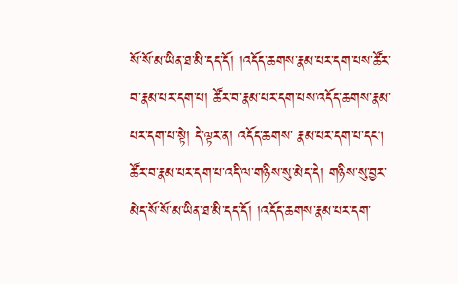སོ་སོ་མ་ཡིན་ཐ་མི་དད་དོ། །འདོད་ཆགས་རྣམ་པར་དག་པས་ཚོར་བ་རྣམ་པར་དག་པ། ཚོར་བ་རྣམ་པར་དག་པས་འདོད་ཆགས་རྣམ་པར་དག་པ་སྟེ། དེ་ལྟར་ན། འདོད་ཆགས་ རྣམ་པར་དག་པ་དང། ཚོར་བ་རྣམ་པར་དག་པ་འདི་ལ་གཉིས་སུ་མེད་དེ། གཉིས་སུ་བྱར་མེད་སོ་སོ་མ་ཡིན་ཐ་མི་དད་དོ། །འདོད་ཆགས་རྣམ་པར་དག་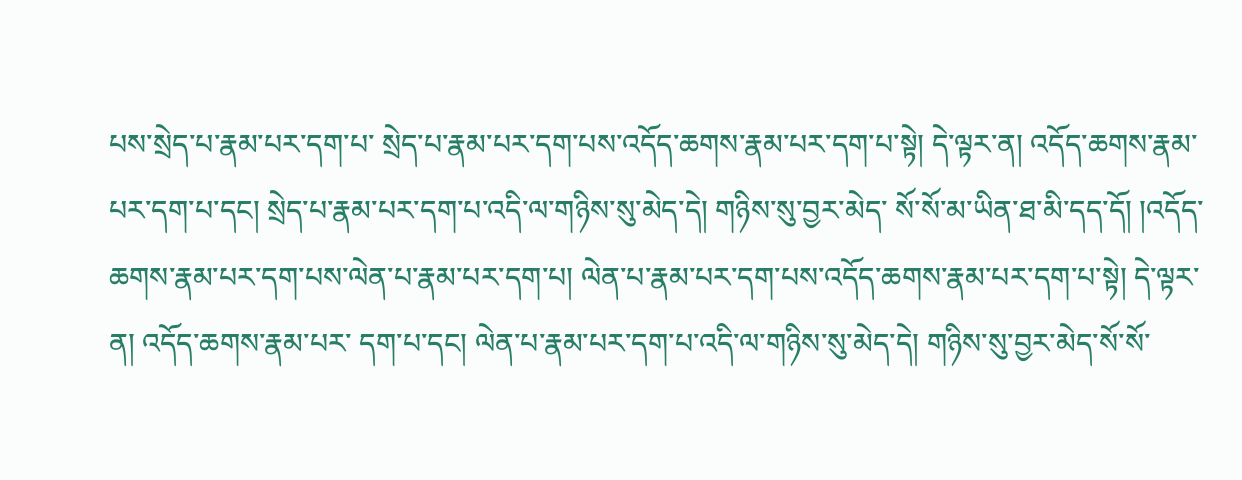པས་སྲེད་པ་རྣམ་པར་དག་པ་ སྲེད་པ་རྣམ་པར་དག་པས་འདོད་ཆགས་རྣམ་པར་དག་པ་སྟེ། དེ་ལྟར་ན། འདོད་ཆགས་རྣམ་པར་དག་པ་དང། སྲེད་པ་རྣམ་པར་དག་པ་འདི་ལ་གཉིས་སུ་མེད་དེ། གཉིས་སུ་བྱར་མེད་ སོ་སོ་མ་ཡིན་ཐ་མི་དད་དོ། །འདོད་ཆགས་རྣམ་པར་དག་པས་ལེན་པ་རྣམ་པར་དག་པ། ལེན་པ་རྣམ་པར་དག་པས་འདོད་ཆགས་རྣམ་པར་དག་པ་སྟེ། དེ་ལྟར་ན། འདོད་ཆགས་རྣམ་པར་ དག་པ་དང། ལེན་པ་རྣམ་པར་དག་པ་འདི་ལ་གཉིས་སུ་མེད་དེ། གཉིས་སུ་བྱར་མེད་སོ་སོ་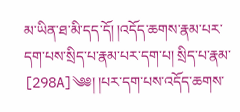མ་ཡིན་ཐ་མི་དད་དོ། །འདོད་ཆགས་རྣམ་པར་དག་པས་སྲིད་པ་རྣམ་པར་དག་པ། སྲིད་པ་རྣམ་ [298A]༄༅། །པར་དག་པས་འདོད་ཆགས་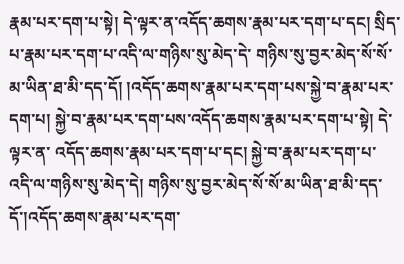རྣམ་པར་དག་པ་སྟེ། དེ་ལྟར་ན་འདོད་ཆགས་རྣམ་པར་དག་པ་དང། སྲིད་པ་རྣམ་པར་དག་པ་འདི་ལ་གཉིས་སུ་མེད་དེ་ གཉིས་སུ་བྱར་མེད་སོ་སོ་མ་ཡིན་ཐ་མི་དད་དོ། །འདོད་ཆགས་རྣམ་པར་དག་པས་སྐྱེ་བ་རྣམ་པར་དག་པ། སྐྱེ་བ་རྣམ་པར་དག་པས་འདོད་ཆགས་རྣམ་པར་དག་པ་སྟེ། དེ་ལྟར་ན་ འདོད་ཆགས་རྣམ་པར་དག་པ་དང། སྐྱེ་བ་རྣམ་པར་དག་པ་འདི་ལ་གཉིས་སུ་མེད་དེ། གཉིས་སུ་བྱར་མེད་སོ་སོ་མ་ཡིན་ཐ་མི་དད་དོ་།འདོད་ཆགས་རྣམ་པར་དག་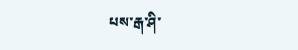པས་རྒ་ཤི་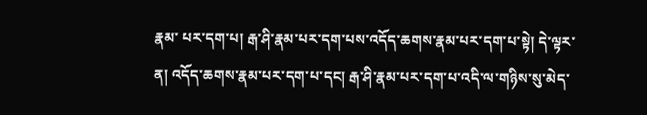རྣམ་ པར་དག་པ། རྒ་ཤི་རྣམ་པར་དག་པས་འདོད་ཆགས་རྣམ་པར་དག་པ་སྟེ། དེ་ལྟར་ན། འདོད་ཆགས་རྣམ་པར་དག་པ་དང། རྒ་ཤི་རྣམ་པར་དག་པ་འདི་ལ་གཉིས་སུ་མེད་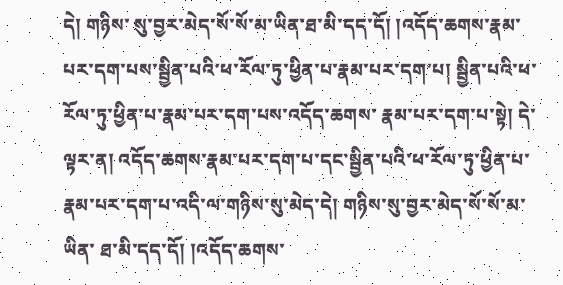དེ། གཉིས་ སུ་བྱར་མེད་སོ་སོ་མ་ཡིན་ཐ་མི་དད་དོ། །འདོད་ཆགས་རྣམ་པར་དག་པས་སྦྱིན་པའི་ཕ་རོལ་ཏུ་ཕྱིན་པ་རྣམ་པར་དག་པ། སྦྱིན་པའི་ཕ་རོལ་ཏུ་ཕྱིན་པ་རྣམ་པར་དག་པས་འདོད་ཆགས་ རྣམ་པར་དག་པ་སྟེ། དེ་ལྟར་ན། འདོད་ཆགས་རྣམ་པར་དག་པ་དང་སྦྱིན་པའི་ཕ་རོལ་ཏུ་ཕྱིན་པ་རྣམ་པར་དག་པ་འདི་ལ་གཉིས་སུ་མེད་དེ། གཉིས་སུ་བྱར་མེད་སོ་སོ་མ་ཡིན་ ཐ་མི་དད་དོ། །འདོད་ཆགས་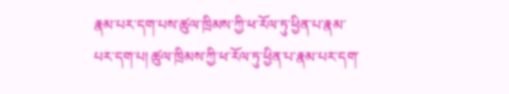རྣམ་པར་དག་པས་ཚུལ་ཁྲིམས་ཀྱི་ཕ་རོལ་ཏུ་ཕྱིན་པ་རྣམ་པར་དག་པ། ཚུལ་ཁྲིམས་ཀྱི་ཕ་རོལ་ཏུ་ཕྱིན་པ་རྣམ་པར་དག་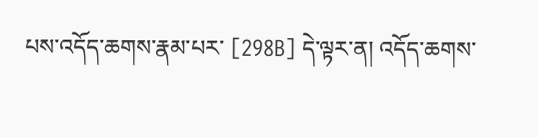པས་འདོད་ཆགས་རྣམ་པར་ [298B] དེ་ལྟར་ན། འདོད་ཆགས་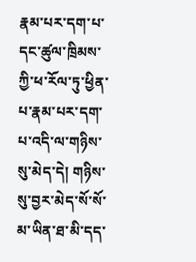རྣམ་པར་དག་པ་དང་ཚུལ་ཁྲིམས་ཀྱི་ཕ་རོལ་ཏུ་ཕྱིན་པ་རྣམ་པར་དག་པ་འདི་ལ་གཉིས་སུ་མེད་དེ། གཉིས་སུ་བྱར་མེད་སོ་སོ་མ་ཡིན་ཐ་མི་དད་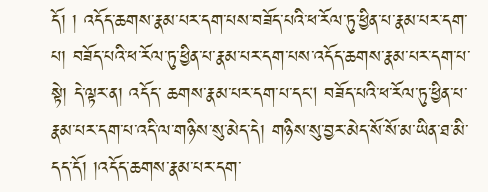དོ། ། འདོད་ཆགས་རྣམ་པར་དག་པས་བཟོད་པའི་ཕ་རོལ་ཏུ་ཕྱིན་པ་རྣམ་པར་དག་པ། བཟོད་པའི་ཕ་རོལ་ཏུ་ཕྱིན་པ་རྣམ་པར་དག་པས་འདོད་ཆགས་རྣམ་པར་དག་པ་སྟེ། དེ་ལྟར་ན། འདོད་ ཆགས་རྣམ་པར་དག་པ་དང། བཟོད་པའི་ཕ་རོལ་ཏུ་ཕྱིན་པ་རྣམ་པར་དག་པ་འདི་ལ་གཉིས་སུ་མེད་དེ། གཉིས་སུ་བྱར་མེད་སོ་སོ་མ་ཡིན་ཐ་མི་དད་དོ། །འདོད་ཆགས་རྣམ་པར་དག་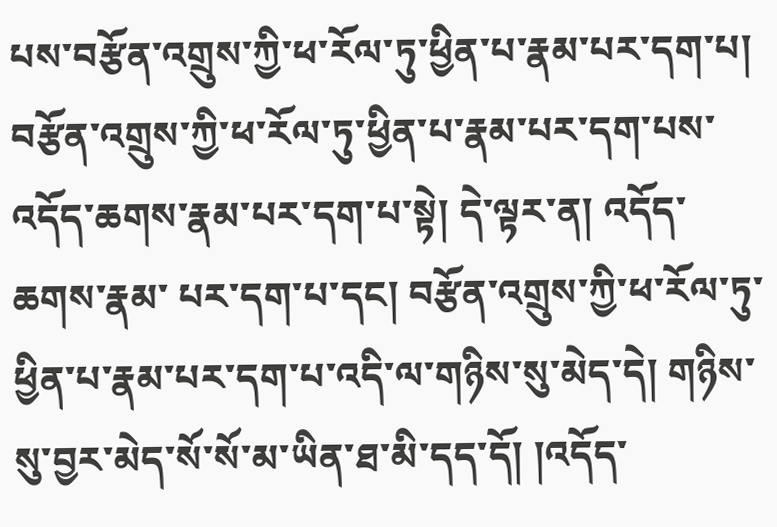པས་བརྩོན་འགྲུས་ཀྱི་ཕ་རོལ་ཏུ་ཕྱིན་པ་རྣམ་པར་དག་པ། བརྩོན་འགྲུས་ཀྱི་ཕ་རོལ་ཏུ་ཕྱིན་པ་རྣམ་པར་དག་པས་འདོད་ཆགས་རྣམ་པར་དག་པ་སྟེ། དེ་ལྟར་ན། འདོད་ཆགས་རྣམ་ པར་དག་པ་དང། བརྩོན་འགྲུས་ཀྱི་ཕ་རོལ་ཏུ་ཕྱིན་པ་རྣམ་པར་དག་པ་འདི་ལ་གཉིས་སུ་མེད་དེ། གཉིས་སུ་བྱར་མེད་སོ་སོ་མ་ཡིན་ཐ་མི་དད་དོ། །འདོད་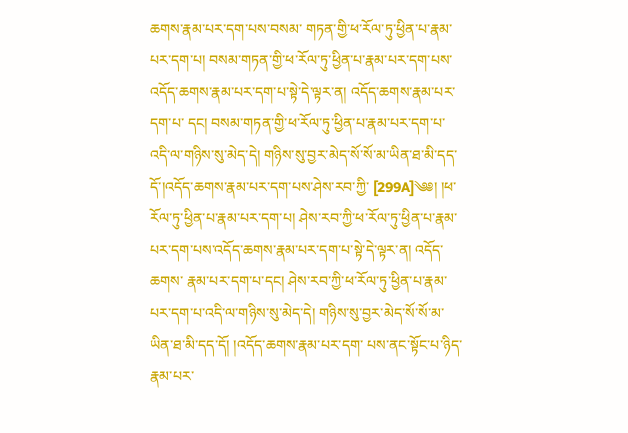ཆགས་རྣམ་པར་དག་པས་བསམ་ གཏན་གྱི་ཕ་རོལ་ཏུ་ཕྱིན་པ་རྣམ་པར་དག་པ། བསམ་གཏན་གྱི་ཕ་རོལ་ཏུ་ཕྱིན་པ་རྣམ་པར་དག་པས་འདོད་ཆགས་རྣམ་པར་དག་པ་སྟེ་དེ་ལྟར་ན། འདོད་ཆགས་རྣམ་པར་དག་པ་ དང། བསམ་གཏན་གྱི་ཕ་རོལ་ཏུ་ཕྱིན་པ་རྣམ་པར་དག་པ་འདི་ལ་གཉིས་སུ་མེད་དེ། གཉིས་སུ་བྱར་མེད་སོ་སོ་མ་ཡིན་ཐ་མི་དད་དོ་།འདོད་ཆགས་རྣམ་པར་དག་པས་ཤེས་རབ་ཀྱི་ [299A]༄༅། །ཕ་རོལ་ཏུ་ཕྱིན་པ་རྣམ་པར་དག་པ། ཤེས་རབ་ཀྱི་ཕ་རོལ་ཏུ་ཕྱིན་པ་རྣམ་པར་དག་པས་འདོད་ཆགས་རྣམ་པར་དག་པ་སྟེ་དེ་ལྟར་ན། འདོད་ཆགས་ རྣམ་པར་དག་པ་དང། ཤེས་རབ་ཀྱི་ཕ་རོལ་ཏུ་ཕྱིན་པ་རྣམ་པར་དག་པ་འདི་ལ་གཉིས་སུ་མེད་དེ། གཉིས་སུ་བྱར་མེད་སོ་སོ་མ་ཡིན་ཐ་མི་དད་དོ། །འདོད་ཆགས་རྣམ་པར་དག་ པས་ནང་སྟོང་པ་ཉིད་རྣམ་པར་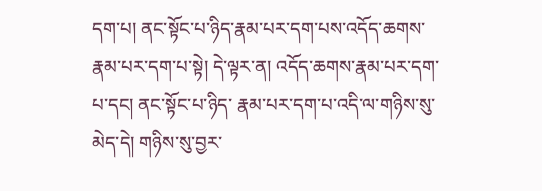དག་པ། ནང་སྟོང་པ་ཉིད་རྣམ་པར་དག་པས་འདོད་ཆགས་རྣམ་པར་དག་པ་སྟེ། དེ་ལྟར་ན། འདོད་ཆགས་རྣམ་པར་དག་པ་དང། ནང་སྟོང་པ་ཉིད་ རྣམ་པར་དག་པ་འདི་ལ་གཉིས་སུ་མེད་དེ། གཉིས་སུ་བྱར་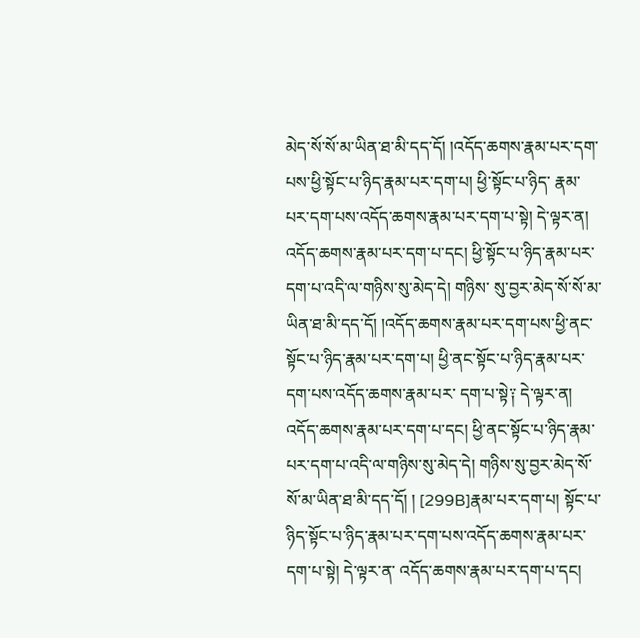མེད་སོ་སོ་མ་ཡིན་ཐ་མི་དད་དོ། །འདོད་ཆགས་རྣམ་པར་དག་པས་ཕྱི་སྟོང་པ་ཉིད་རྣམ་པར་དག་པ། ཕྱི་སྟོང་པ་ཉིད་ རྣམ་པར་དག་པས་འདོད་ཆགས་རྣམ་པར་དག་པ་སྟེ། དེ་ལྟར་ན། འདོད་ཆགས་རྣམ་པར་དག་པ་དང། ཕྱི་སྟོང་པ་ཉིད་རྣམ་པར་དག་པ་འདི་ལ་གཉིས་སུ་མེད་དེ། གཉིས་ སུ་བྱར་མེད་སོ་སོ་མ་ཡིན་ཐ་མི་དད་དོ། །འདོད་ཆགས་རྣམ་པར་དག་པས་ཕྱི་ནང་སྟོང་པ་ཉིད་རྣམ་པར་དག་པ། ཕྱི་ནང་སྟོང་པ་ཉིད་རྣམ་པར་དག་པས་འདོད་ཆགས་རྣམ་པར་ དག་པ་སྟེ༑ དེ་ལྟར་ན། འདོད་ཆགས་རྣམ་པར་དག་པ་དང། ཕྱི་ནང་སྟོང་པ་ཉིད་རྣམ་པར་དག་པ་འདི་ལ་གཉིས་སུ་མེད་དེ། གཉིས་སུ་བྱར་མེད་སོ་སོ་མ་ཡིན་ཐ་མི་དད་དོ། ། [299B]རྣམ་པར་དག་པ། སྟོང་པ་ཉིད་སྟོང་པ་ཉིད་རྣམ་པར་དག་པས་འདོད་ཆགས་རྣམ་པར་དག་པ་སྟེ། དེ་ལྟར་ན་ འདོད་ཆགས་རྣམ་པར་དག་པ་དང།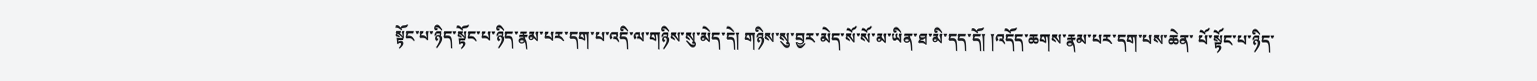སྟོང་པ་ཉིད་སྟོང་པ་ཉིད་རྣམ་པར་དག་པ་འདི་ལ་གཉིས་སུ་མེད་དེ། གཉིས་སུ་བྱར་མེད་སོ་སོ་མ་ཡིན་ཐ་མི་དད་དོ། །འདོད་ཆགས་རྣམ་པར་དག་པས་ཆེན་ པོ་སྟོང་པ་ཉིད་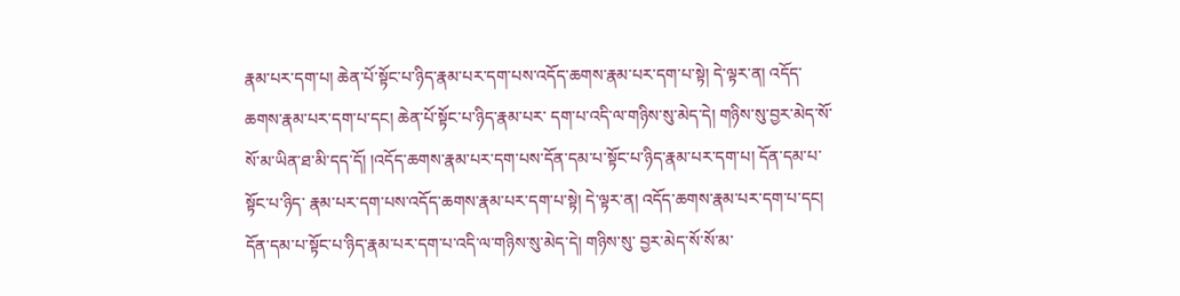རྣམ་པར་དག་པ། ཆེན་པོ་སྟོང་པ་ཉིད་རྣམ་པར་དག་པས་འདོད་ཆགས་རྣམ་པར་དག་པ་སྟེ། དེ་ལྟར་ན། འདོད་ཆགས་རྣམ་པར་དག་པ་དང། ཆེན་པོ་སྟོང་པ་ཉིད་རྣམ་པར་ དག་པ་འདི་ལ་གཉིས་སུ་མེད་དེ། གཉིས་སུ་བྱར་མེད་སོ་སོ་མ་ཡིན་ཐ་མི་དད་དོ། །འདོད་ཆགས་རྣམ་པར་དག་པས་དོན་དམ་པ་སྟོང་པ་ཉིད་རྣམ་པར་དག་པ། དོན་དམ་པ་སྟོང་པ་ཉིད་ རྣམ་པར་དག་པས་འདོད་ཆགས་རྣམ་པར་དག་པ་སྟེ། དེ་ལྟར་ན། འདོད་ཆགས་རྣམ་པར་དག་པ་དང། དོན་དམ་པ་སྟོང་པ་ཉིད་རྣམ་པར་དག་པ་འདི་ལ་གཉིས་སུ་མེད་དེ། གཉིས་སུ་ བྱར་མེད་སོ་སོ་མ་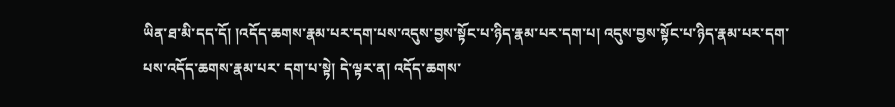ཡིན་ཐ་མི་དད་དོ། །འདོད་ཆགས་རྣམ་པར་དག་པས་འདུས་བྱས་སྟོང་པ་ཉིད་རྣམ་པར་དག་པ། འདུས་བྱས་སྟོང་པ་ཉིད་རྣམ་པར་དག་པས་འདོད་ཆགས་རྣམ་པར་ དག་པ་སྟེ། དེ་ལྟར་ན། འདོད་ཆགས་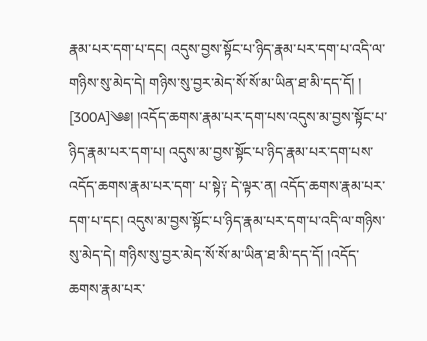རྣམ་པར་དག་པ་དང། འདུས་བྱས་སྟོང་པ་ཉིད་རྣམ་པར་དག་པ་འདི་ལ་གཉིས་སུ་མེད་དེ། གཉིས་སུ་བྱར་མེད་སོ་སོ་མ་ཡིན་ཐ་མི་དད་དོ། ། [300A]༄༅། །འདོད་ཆགས་རྣམ་པར་དག་པས་འདུས་མ་བྱས་སྟོང་པ་ཉིད་རྣམ་པར་དག་པ། འདུས་མ་བྱས་སྟོང་པ་ཉིད་རྣམ་པར་དག་པས་འདོད་ཆགས་རྣམ་པར་དག་ པ་སྟེ༑ དེ་ལྟར་ན། འདོད་ཆགས་རྣམ་པར་དག་པ་དང། འདུས་མ་བྱས་སྟོང་པ་ཉིད་རྣམ་པར་དག་པ་འདི་ལ་གཉིས་སུ་མེད་དེ། གཉིས་སུ་བྱར་མེད་སོ་སོ་མ་ཡིན་ཐ་མི་དད་དོ། །འདོད་ ཆགས་རྣམ་པར་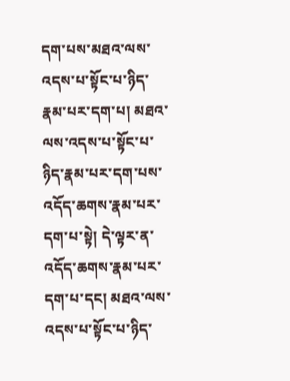དག་པས་མཐའ་ལས་འདས་པ་སྟོང་པ་ཉིད་རྣམ་པར་དག་པ། མཐའ་ལས་འདས་པ་སྟོང་པ་ཉིད་རྣམ་པར་དག་པས་འདོད་ཆགས་རྣམ་པར་དག་པ་སྟེ། དེ་ལྟར་ན་ འདོད་ཆགས་རྣམ་པར་དག་པ་དང། མཐའ་ལས་འདས་པ་སྟོང་པ་ཉིད་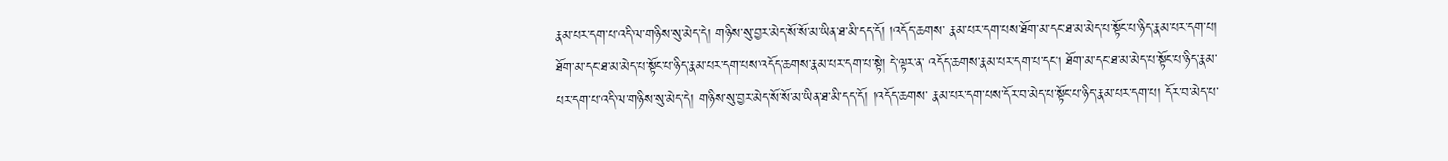རྣམ་པར་དག་པ་འདི་ལ་གཉིས་སུ་མེད་དེ། གཉིས་སུ་བྱར་མེད་སོ་སོ་མ་ཡིན་ཐ་མི་དད་དོ། །འདོད་ཆགས་ རྣམ་པར་དག་པས་ཐོག་མ་དང་ཐ་མ་མེད་པ་སྟོང་པ་ཉིད་རྣམ་པར་དག་པ། ཐོག་མ་དང་ཐ་མ་མེད་པ་སྟོང་པ་ཉིད་རྣམ་པར་དག་པས་འདོད་ཆགས་རྣམ་པར་དག་པ་སྟེ། དེ་ལྟར་ན་ འདོད་ཆགས་རྣམ་པར་དག་པ་དང། ཐོག་མ་དང་ཐ་མ་མེད་པ་སྟོང་པ་ཉིད་རྣམ་པར་དག་པ་འདི་ལ་གཉིས་སུ་མེད་དེ། གཉིས་སུ་བྱར་མེད་སོ་སོ་མ་ཡིན་ཐ་མི་དད་དོ། །འདོད་ཆགས་ རྣམ་པར་དག་པས་དོར་བ་མེད་པ་སྟོང་པ་ཉིད་རྣམ་པར་དག་པ། དོར་བ་མེད་པ་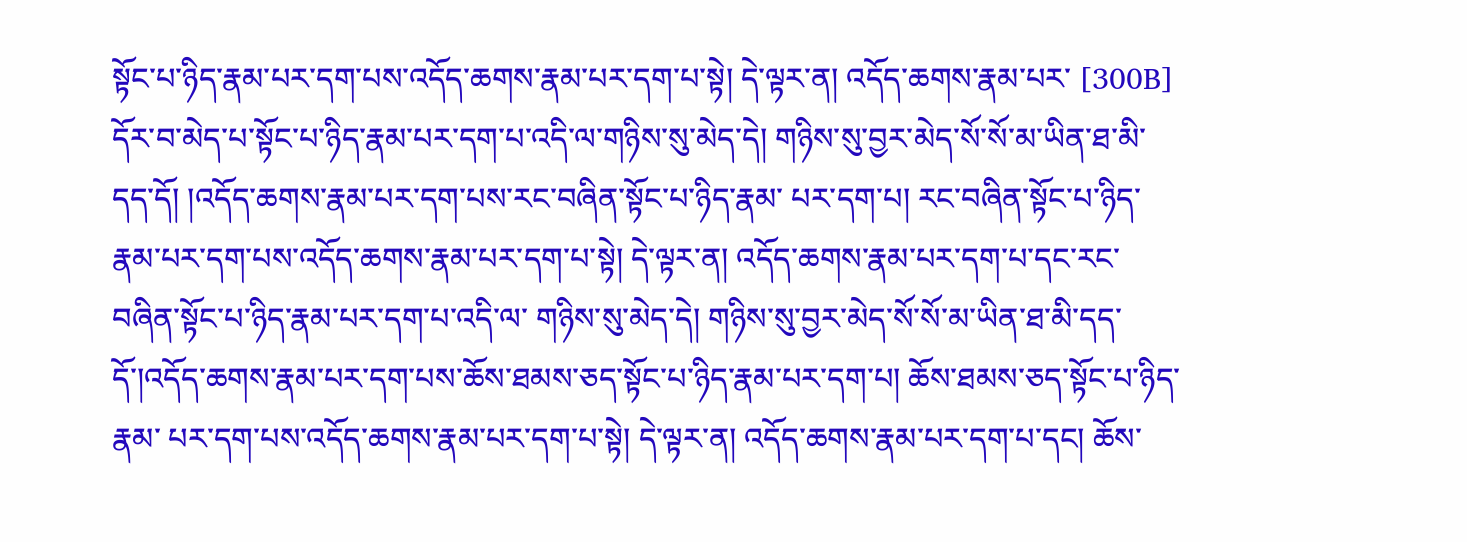སྟོང་པ་ཉིད་རྣམ་པར་དག་པས་འདོད་ཆགས་རྣམ་པར་དག་པ་སྟེ། དེ་ལྟར་ན། འདོད་ཆགས་རྣམ་པར་ [300B] དོར་བ་མེད་པ་སྟོང་པ་ཉིད་རྣམ་པར་དག་པ་འདི་ལ་གཉིས་སུ་མེད་དེ། གཉིས་སུ་བྱར་མེད་སོ་སོ་མ་ཡིན་ཐ་མི་དད་དོ། །འདོད་ཆགས་རྣམ་པར་དག་པས་རང་བཞིན་སྟོང་པ་ཉིད་རྣམ་ པར་དག་པ། རང་བཞིན་སྟོང་པ་ཉིད་རྣམ་པར་དག་པས་འདོད་ཆགས་རྣམ་པར་དག་པ་སྟེ། དེ་ལྟར་ན། འདོད་ཆགས་རྣམ་པར་དག་པ་དང་རང་བཞིན་སྟོང་པ་ཉིད་རྣམ་པར་དག་པ་འདི་ལ་ གཉིས་སུ་མེད་དེ། གཉིས་སུ་བྱར་མེད་སོ་སོ་མ་ཡིན་ཐ་མི་དད་དོ་།འདོད་ཆགས་རྣམ་པར་དག་པས་ཆོས་ཐམས་ཅད་སྟོང་པ་ཉིད་རྣམ་པར་དག་པ། ཆོས་ཐམས་ཅད་སྟོང་པ་ཉིད་རྣམ་ པར་དག་པས་འདོད་ཆགས་རྣམ་པར་དག་པ་སྟེ། དེ་ལྟར་ན། འདོད་ཆགས་རྣམ་པར་དག་པ་དང། ཆོས་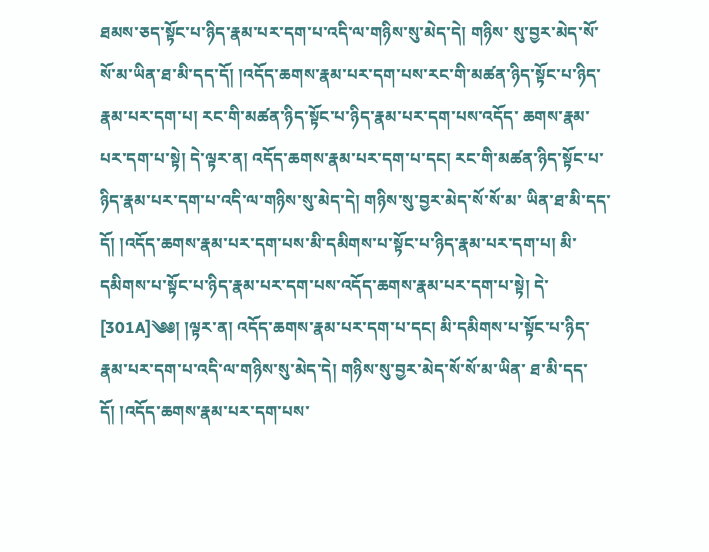ཐམས་ཅད་སྟོང་པ་ཉིད་རྣམ་པར་དག་པ་འདི་ལ་གཉིས་སུ་མེད་དེ། གཉིས་ སུ་བྱར་མེད་སོ་སོ་མ་ཡིན་ཐ་མི་དད་དོ། །འདོད་ཆགས་རྣམ་པར་དག་པས་རང་གི་མཚན་ཉིད་སྟོང་པ་ཉིད་རྣམ་པར་དག་པ། རང་གི་མཚན་ཉིད་སྟོང་པ་ཉིད་རྣམ་པར་དག་པས་འདོད་ ཆགས་རྣམ་པར་དག་པ་སྟེ། དེ་ལྟར་ན། འདོད་ཆགས་རྣམ་པར་དག་པ་དང། རང་གི་མཚན་ཉིད་སྟོང་པ་ཉིད་རྣམ་པར་དག་པ་འདི་ལ་གཉིས་སུ་མེད་དེ། གཉིས་སུ་བྱར་མེད་སོ་སོ་མ་ ཡིན་ཐ་མི་དད་དོ། །འདོད་ཆགས་རྣམ་པར་དག་པས་མི་དམིགས་པ་སྟོང་པ་ཉིད་རྣམ་པར་དག་པ། མི་དམིགས་པ་སྟོང་པ་ཉིད་རྣམ་པར་དག་པས་འདོད་ཆགས་རྣམ་པར་དག་པ་སྟེ། དེ་ [301A]༄༅། །ལྟར་ན། འདོད་ཆགས་རྣམ་པར་དག་པ་དང། མི་དམིགས་པ་སྟོང་པ་ཉིད་རྣམ་པར་དག་པ་འདི་ལ་གཉིས་སུ་མེད་དེ། གཉིས་སུ་བྱར་མེད་སོ་སོ་མ་ཡིན་ ཐ་མི་དད་དོ། །འདོད་ཆགས་རྣམ་པར་དག་པས་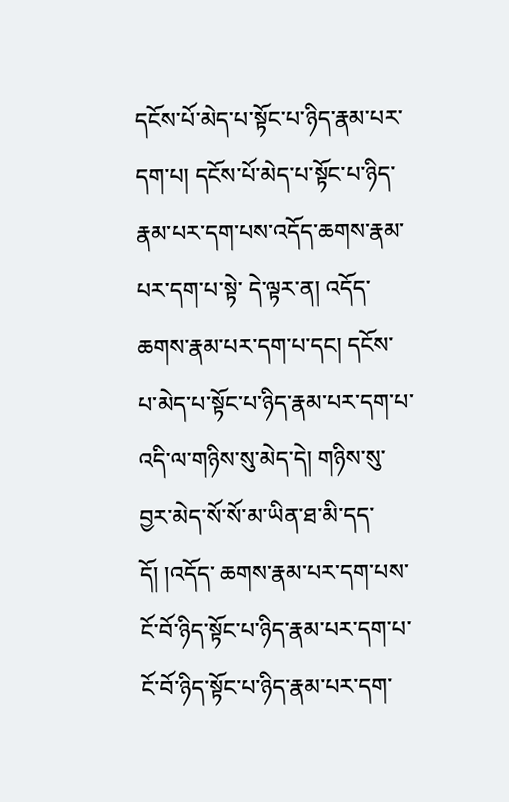དངོས་པོ་མེད་པ་སྟོང་པ་ཉིད་རྣམ་པར་དག་པ། དངོས་པོ་མེད་པ་སྟོང་པ་ཉིད་རྣམ་པར་དག་པས་འདོད་ཆགས་རྣམ་པར་དག་པ་སྟེ་ དེ་ལྟར་ན། འདོད་ཆགས་རྣམ་པར་དག་པ་དང། དངོས་པ་མེད་པ་སྟོང་པ་ཉིད་རྣམ་པར་དག་པ་འདི་ལ་གཉིས་སུ་མེད་དེ། གཉིས་སུ་བྱར་མེད་སོ་སོ་མ་ཡིན་ཐ་མི་དད་དོ། །འདོད་ ཆགས་རྣམ་པར་དག་པས་ངོ་བོ་ཉིད་སྟོང་པ་ཉིད་རྣམ་པར་དག་པ་ངོ་བོ་ཉིད་སྟོང་པ་ཉིད་རྣམ་པར་དག་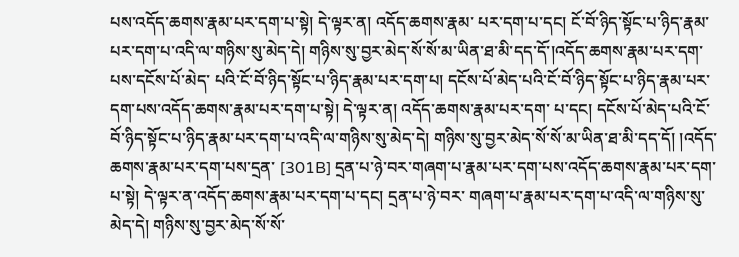པས་འདོད་ཆགས་རྣམ་པར་དག་པ་སྟེ། དེ་ལྟར་ན། འདོད་ཆགས་རྣམ་ པར་དག་པ་དང། ངོ་བོ་ཉིད་སྟོང་པ་ཉིད་རྣམ་པར་དག་པ་འདི་ལ་གཉིས་སུ་མེད་དེ། གཉིས་སུ་བྱར་མེད་སོ་སོ་མ་ཡིན་ཐ་མི་དད་དོ་།འདོད་ཆགས་རྣམ་པར་དག་པས་དངོས་པོ་མེད་ པའི་ངོ་བོ་ཉིད་སྟོང་པ་ཉིད་རྣམ་པར་དག་པ། དངོས་པོ་མེད་པའི་ངོ་བོ་ཉིད་སྟོང་པ་ཉིད་རྣམ་པར་དག་པས་འདོད་ཆགས་རྣམ་པར་དག་པ་སྟེ། དེ་ལྟར་ན། འདོད་ཆགས་རྣམ་པར་དག་ པ་དང། དངོས་པོ་མེད་པའི་ངོ་བོ་ཉིད་སྟོང་པ་ཉིད་རྣམ་པར་དག་པ་འདི་ལ་གཉིས་སུ་མེད་དེ། གཉིས་སུ་བྱར་མེད་སོ་སོ་མ་ཡིན་ཐ་མི་དད་དོ། །འདོད་ཆགས་རྣམ་པར་དག་པས་དྲན་ [301B] དྲན་པ་ཉེ་བར་གཞག་པ་རྣམ་པར་དག་པས་འདོད་ཆགས་རྣམ་པར་དག་པ་སྟེ། དེ་ལྟར་ན་འདོད་ཆགས་རྣམ་པར་དག་པ་དང། དྲན་པ་ཉེ་བར་ གཞག་པ་རྣམ་པར་དག་པ་འདི་ལ་གཉིས་སུ་མེད་དེ། གཉིས་སུ་བྱར་མེད་སོ་སོ་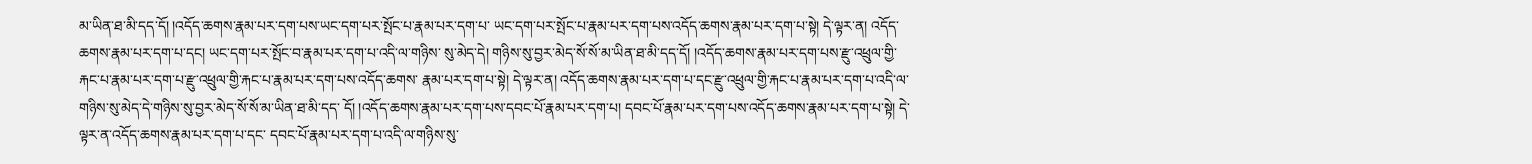མ་ཡིན་ཐ་མི་དད་དོ། །འདོད་ཆགས་རྣམ་པར་དག་པས་ཡང་དག་པར་སྤོང་པ་རྣམ་པར་དག་པ་ ཡང་དག་པར་སྤོང་པ་རྣམ་པར་དག་པས་འདོད་ཆགས་རྣམ་པར་དག་པ་སྟེ། དེ་ལྟར་ན། འདོད་ཆགས་རྣམ་པར་དག་པ་དང། ཡང་དག་པར་སྤོང་བ་རྣམ་པར་དག་པ་འདི་ལ་གཉིས་ སུ་མེད་དེ། གཉིས་སུ་བྱར་མེད་སོ་སོ་མ་ཡིན་ཐ་མི་དད་དོ། །འདོད་ཆགས་རྣམ་པར་དག་པས་རྫུ་འཕྲུལ་གྱི་རྐང་པ་རྣམ་པར་དག་པ་རྫུ་འཕྲུལ་གྱི་རྐང་པ་རྣམ་པར་དག་པས་འདོད་ཆགས་ རྣམ་པར་དག་པ་སྟེ། དེ་ལྟར་ན། འདོད་ཆགས་རྣམ་པར་དག་པ་དང་རྫུ་འཕྲུལ་གྱི་རྐང་པ་རྣམ་པར་དག་པ་འདི་ལ་གཉིས་སུ་མེད་དེ་གཉིས་སུ་བྱར་མེད་སོ་སོ་མ་ཡིན་ཐ་མི་དད་ དོ། །འདོད་ཆགས་རྣམ་པར་དག་པས་དབང་པོ་རྣམ་པར་དག་པ། དབང་པོ་རྣམ་པར་དག་པས་འདོད་ཆགས་རྣམ་པར་དག་པ་སྟེ། དེ་ལྟར་ན་འདོད་ཆགས་རྣམ་པར་དག་པ་དང་ དབང་པོ་རྣམ་པར་དག་པ་འདི་ལ་གཉིས་སུ་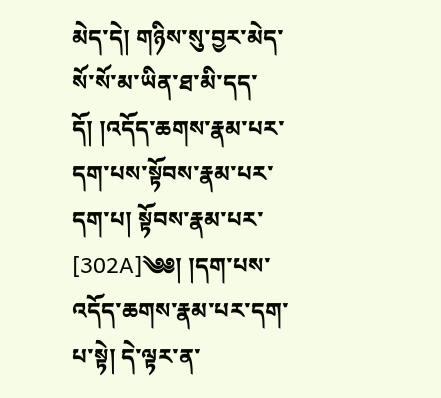མེད་དེ། གཉིས་སུ་བྱར་མེད་སོ་སོ་མ་ཡིན་ཐ་མི་དད་དོ། །འདོད་ཆགས་རྣམ་པར་དག་པས་སྟོབས་རྣམ་པར་དག་པ། སྟོབས་རྣམ་པར་ [302A]༄༅། །དག་པས་འདོད་ཆགས་རྣམ་པར་དག་པ་སྟེ། དེ་ལྟར་ན་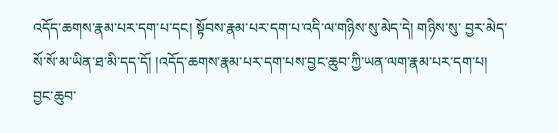འདོད་ཆགས་རྣམ་པར་དག་པ་དང། སྟོབས་རྣམ་པར་དག་པ་འདི་ལ་གཉིས་སུ་མེད་དེ། གཉིས་སུ་ བྱར་མེད་སོ་སོ་མ་ཡིན་ཐ་མི་དད་དོ། །འདོད་ཆགས་རྣམ་པར་དག་པས་བྱང་ཆུབ་ཀྱི་ཡན་ལག་རྣམ་པར་དག་པ། བྱང་ཆུབ་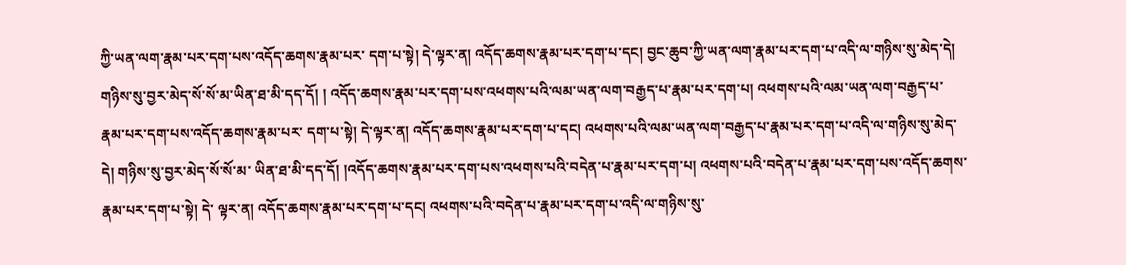ཀྱི་ཡན་ལག་རྣམ་པར་དག་པས་འདོད་ཆགས་རྣམ་པར་ དག་པ་སྟེ། དེ་ལྟར་ན། འདོད་ཆགས་རྣམ་པར་དག་པ་དང། བྱང་ཆུབ་ཀྱི་ཡན་ལག་རྣམ་པར་དག་པ་འདི་ལ་གཉིས་སུ་མེད་དེ། གཉིས་སུ་བྱར་མེད་སོ་སོ་མ་ཡིན་ཐ་མི་དད་དོ། ། འདོད་ཆགས་རྣམ་པར་དག་པས་འཕགས་པའི་ལམ་ཡན་ལག་བརྒྱད་པ་རྣམ་པར་དག་པ། འཕགས་པའི་ལམ་ཡན་ལག་བརྒྱད་པ་རྣམ་པར་དག་པས་འདོད་ཆགས་རྣམ་པར་ དག་པ་སྟེ། དེ་ལྟར་ན། འདོད་ཆགས་རྣམ་པར་དག་པ་དང། འཕགས་པའི་ལམ་ཡན་ལག་བརྒྱད་པ་རྣམ་པར་དག་པ་འདི་ལ་གཉིས་སུ་མེད་དེ། གཉིས་སུ་བྱར་མེད་སོ་སོ་མ་ ཡིན་ཐ་མི་དད་དོ། །འདོད་ཆགས་རྣམ་པར་དག་པས་འཕགས་པའི་བདེན་པ་རྣམ་པར་དག་པ། འཕགས་པའི་བདེན་པ་རྣམ་པར་དག་པས་འདོད་ཆགས་རྣམ་པར་དག་པ་སྟེ། དེ་ ལྟར་ན། འདོད་ཆགས་རྣམ་པར་དག་པ་དང། འཕགས་པའི་བདེན་པ་རྣམ་པར་དག་པ་འདི་ལ་གཉིས་སུ་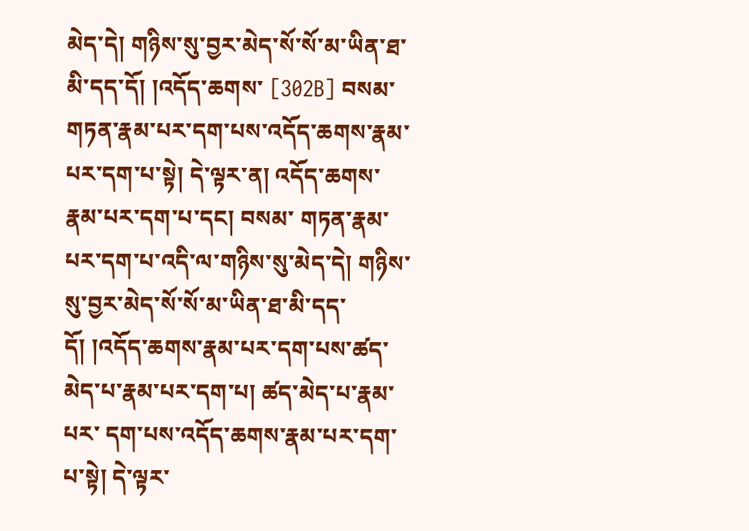མེད་དེ། གཉིས་སུ་བྱར་མེད་སོ་སོ་མ་ཡིན་ཐ་མི་དད་དོ། །འདོད་ཆགས་ [302B] བསམ་གཏན་རྣམ་པར་དག་པས་འདོད་ཆགས་རྣམ་པར་དག་པ་སྟེ། དེ་ལྟར་ན། འདོད་ཆགས་རྣམ་པར་དག་པ་དང། བསམ་ གཏན་རྣམ་པར་དག་པ་འདི་ལ་གཉིས་སུ་མེད་དེ། གཉིས་སུ་བྱར་མེད་སོ་སོ་མ་ཡིན་ཐ་མི་དད་དོ། །འདོད་ཆགས་རྣམ་པར་དག་པས་ཚད་མེད་པ་རྣམ་པར་དག་པ། ཚད་མེད་པ་རྣམ་པར་ དག་པས་འདོད་ཆགས་རྣམ་པར་དག་པ་སྟེ། དེ་ལྟར་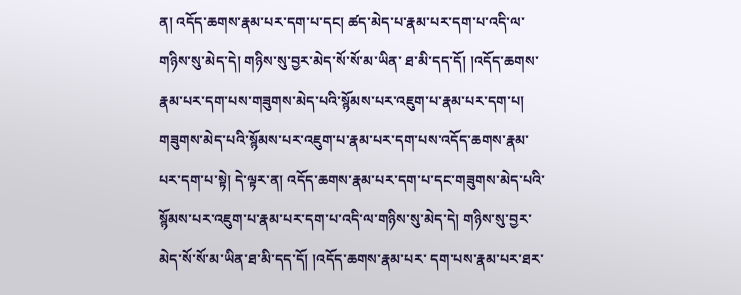ན། འདོད་ཆགས་རྣམ་པར་དག་པ་དང། ཚད་མེད་པ་རྣམ་པར་དག་པ་འདི་ལ་གཉིས་སུ་མེད་དེ། གཉིས་སུ་བྱར་མེད་སོ་སོ་མ་ཡིན་ ཐ་མི་དད་དོ། །འདོད་ཆགས་རྣམ་པར་དག་པས་གཟུགས་མེད་པའི་སྙོམས་པར་འཇུག་པ་རྣམ་པར་དག་པ། གཟུགས་མེད་པའི་སྙོམས་པར་འཇུག་པ་རྣམ་པར་དག་པས་འདོད་ཆགས་རྣམ་ པར་དག་པ་སྟེ། དེ་ལྟར་ན། འདོད་ཆགས་རྣམ་པར་དག་པ་དང་གཟུགས་མེད་པའི་སྙོམས་པར་འཇུག་པ་རྣམ་པར་དག་པ་འདི་ལ་གཉིས་སུ་མེད་དེ། གཉིས་སུ་བྱར་མེད་སོ་སོ་མ་ཡིན་ཐ་མི་དད་དོ། །འདོད་ཆགས་རྣམ་པར་ དག་པས་རྣམ་པར་ཐར་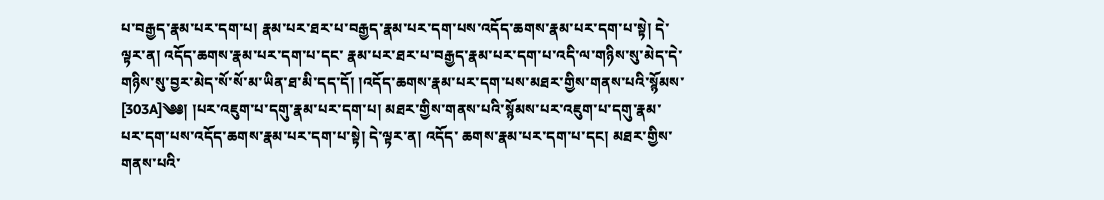པ་བརྒྱད་རྣམ་པར་དག་པ། རྣམ་པར་ཐར་པ་བརྒྱད་རྣམ་པར་དག་པས་འདོད་ཆགས་རྣམ་པར་དག་པ་སྟེ། དེ་ལྟར་ན། འདོད་ཆགས་རྣམ་པར་དག་པ་དང་ རྣམ་པར་ཐར་པ་བརྒྱད་རྣམ་པར་དག་པ་འདི་ལ་གཉིས་སུ་མེད་དེ་གཉིས་སུ་བྱར་མེད་སོ་སོ་མ་ཡིན་ཐ་མི་དད་དོ། །འདོད་ཆགས་རྣམ་པར་དག་པས་མཐར་གྱིས་གནས་པའི་སྙོམས་ [303A]༄༅། །པར་འཇུག་པ་དགུ་རྣམ་པར་དག་པ། མཐར་གྱིས་གནས་པའི་སྙོམས་པར་འཇུག་པ་དགུ་རྣམ་པར་དག་པས་འདོད་ཆགས་རྣམ་པར་དག་པ་སྟེ། དེ་ལྟར་ན། འདོད་ ཆགས་རྣམ་པར་དག་པ་དང། མཐར་གྱིས་གནས་པའི་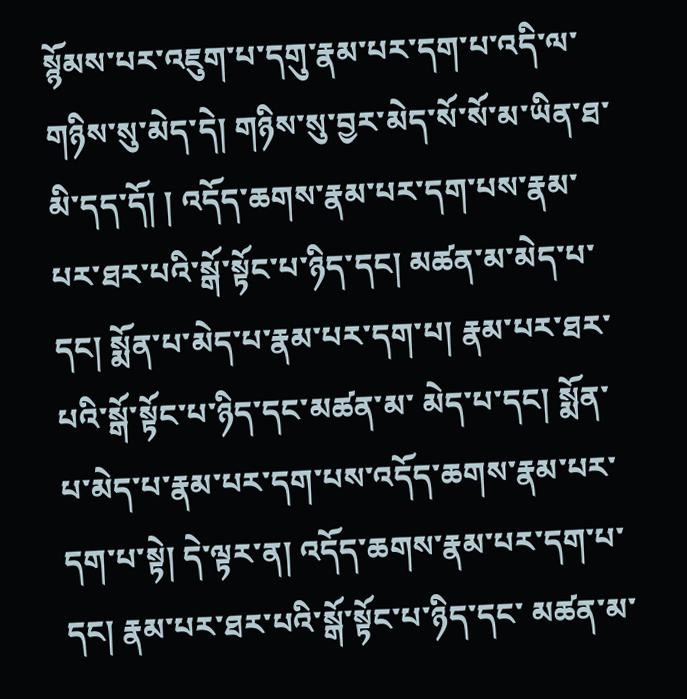སྙོམས་པར་འཇུག་པ་དགུ་རྣམ་པར་དག་པ་འདི་ལ་གཉིས་སུ་མེད་དེ། གཉིས་སུ་བྱར་མེད་སོ་སོ་མ་ཡིན་ཐ་མི་དད་དོ། ། འདོད་ཆགས་རྣམ་པར་དག་པས་རྣམ་པར་ཐར་པའི་སྒོ་སྟོང་པ་ཉིད་དང། མཚན་མ་མེད་པ་དང། སྨོན་པ་མེད་པ་རྣམ་པར་དག་པ། རྣམ་པར་ཐར་པའི་སྒོ་སྟོང་པ་ཉིད་དང་མཚན་མ་ མེད་པ་དང། སྨོན་པ་མེད་པ་རྣམ་པར་དག་པས་འདོད་ཆགས་རྣམ་པར་དག་པ་སྟེ། དེ་ལྟར་ན། འདོད་ཆགས་རྣམ་པར་དག་པ་དང། རྣམ་པར་ཐར་པའི་སྒོ་སྟོང་པ་ཉིད་དང་ མཚན་མ་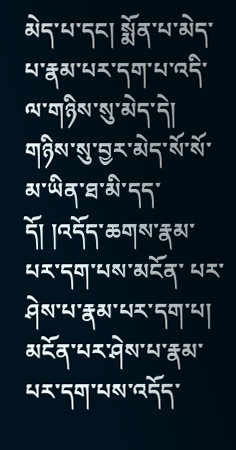མེད་པ་དང། སྨོན་པ་མེད་པ་རྣམ་པར་དག་པ་འདི་ལ་གཉིས་སུ་མེད་དེ། གཉིས་སུ་བྱར་མེད་སོ་སོ་མ་ཡིན་ཐ་མི་དད་དོ། །འདོད་ཆགས་རྣམ་པར་དག་པས་མངོན་ པར་ཤེས་པ་རྣམ་པར་དག་པ། མངོན་པར་ཤེས་པ་རྣམ་པར་དག་པས་འདོད་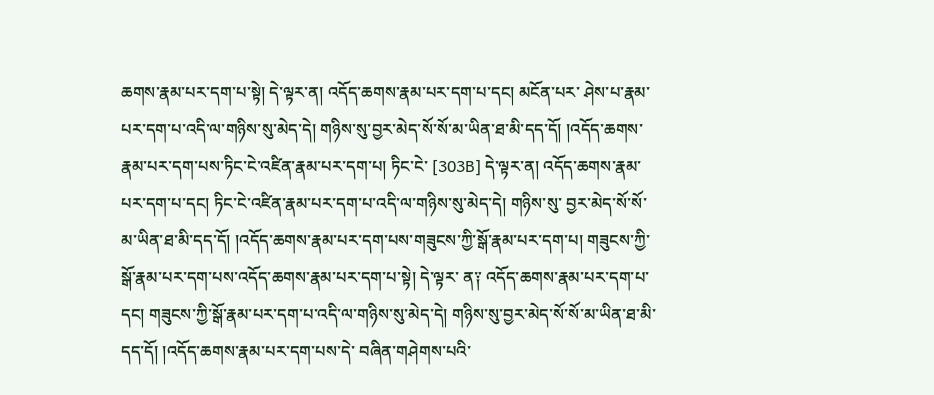ཆགས་རྣམ་པར་དག་པ་སྟེ། དེ་ལྟར་ན། འདོད་ཆགས་རྣམ་པར་དག་པ་དང། མངོན་པར་ ཤེས་པ་རྣམ་པར་དག་པ་འདི་ལ་གཉིས་སུ་མེད་དེ། གཉིས་སུ་བྱར་མེད་སོ་སོ་མ་ཡིན་ཐ་མི་དད་དོ། །འདོད་ཆགས་རྣམ་པར་དག་པས་ཏིང་ངེ་འཛིན་རྣམ་པར་དག་པ། ཏིང་ངེ་ [303B] དེ་ལྟར་ན། འདོད་ཆགས་རྣམ་པར་དག་པ་དང། ཏིང་ངེ་འཛིན་རྣམ་པར་དག་པ་འདི་ལ་གཉིས་སུ་མེད་དེ། གཉིས་སུ་ བྱར་མེད་སོ་སོ་མ་ཡིན་ཐ་མི་དད་དོ། །འདོད་ཆགས་རྣམ་པར་དག་པས་གཟུངས་ཀྱི་སྒོ་རྣམ་པར་དག་པ། གཟུངས་ཀྱི་སྒོ་རྣམ་པར་དག་པས་འདོད་ཆགས་རྣམ་པར་དག་པ་སྟེ། དེ་ལྟར་ ན༑ འདོད་ཆགས་རྣམ་པར་དག་པ་དང། གཟུངས་ཀྱི་སྒོ་རྣམ་པར་དག་པ་འདི་ལ་གཉིས་སུ་མེད་དེ། གཉིས་སུ་བྱར་མེད་སོ་སོ་མ་ཡིན་ཐ་མི་དད་དོ། །འདོད་ཆགས་རྣམ་པར་དག་པས་དེ་ བཞིན་གཤེགས་པའི་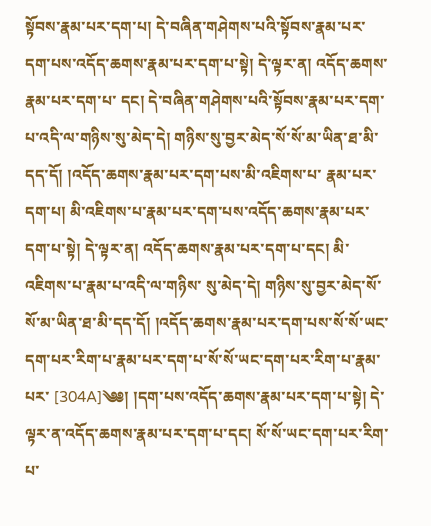སྟོབས་རྣམ་པར་དག་པ། དེ་བཞིན་གཤེགས་པའི་སྟོབས་རྣམ་པར་དག་པས་འདོད་ཆགས་རྣམ་པར་དག་པ་སྟེ། དེ་ལྟར་ན། འདོད་ཆགས་རྣམ་པར་དག་པ་ དང། དེ་བཞིན་གཤེགས་པའི་སྟོབས་རྣམ་པར་དག་པ་འདི་ལ་གཉིས་སུ་མེད་དེ། གཉིས་སུ་བྱར་མེད་སོ་སོ་མ་ཡིན་ཐ་མི་དད་དོ། །འདོད་ཆགས་རྣམ་པར་དག་པས་མི་འཇིགས་པ་ རྣམ་པར་དག་པ། མི་འཇིགས་པ་རྣམ་པར་དག་པས་འདོད་ཆགས་རྣམ་པར་དག་པ་སྟེ། དེ་ལྟར་ན། འདོད་ཆགས་རྣམ་པར་དག་པ་དང། མི་འཇིགས་པ་རྣམ་པ་འདི་ལ་གཉིས་ སུ་མེད་དེ། གཉིས་སུ་བྱར་མེད་སོ་སོ་མ་ཡིན་ཐ་མི་དད་དོ། །འདོད་ཆགས་རྣམ་པར་དག་པས་སོ་སོ་ཡང་དག་པར་རིག་པ་རྣམ་པར་དག་པ་སོ་སོ་ཡང་དག་པར་རིག་པ་རྣམ་པར་ [304A]༄༅། །དག་པས་འདོད་ཆགས་རྣམ་པར་དག་པ་སྟེ། དེ་ལྟར་ན་འདོད་ཆགས་རྣམ་པར་དག་པ་དང། སོ་སོ་ཡང་དག་པར་རིག་པ་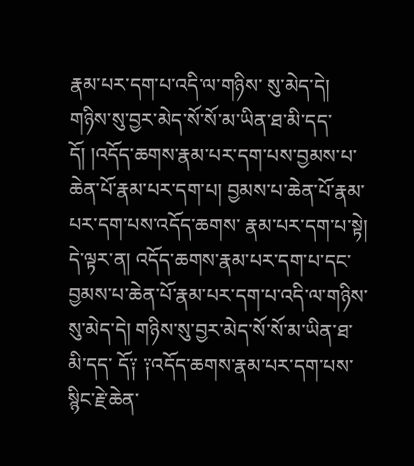རྣམ་པར་དག་པ་འདི་ལ་གཉིས་ སུ་མེད་དེ། གཉིས་སུ་བྱར་མེད་སོ་སོ་མ་ཡིན་ཐ་མི་དད་དོ། །འདོད་ཆགས་རྣམ་པར་དག་པས་བྱམས་པ་ཆེན་པོ་རྣམ་པར་དག་པ། བྱམས་པ་ཆེན་པོ་རྣམ་པར་དག་པས་འདོད་ཆགས་ རྣམ་པར་དག་པ་སྟེ། དེ་ལྟར་ན། འདོད་ཆགས་རྣམ་པར་དག་པ་དང་བྱམས་པ་ཆེན་པོ་རྣམ་པར་དག་པ་འདི་ལ་གཉིས་སུ་མེད་དེ། གཉིས་སུ་བྱར་མེད་སོ་སོ་མ་ཡིན་ཐ་མི་དད་ དོ༑ ༑འདོད་ཆགས་རྣམ་པར་དག་པས་སྙིང་རྗེ་ཆེན་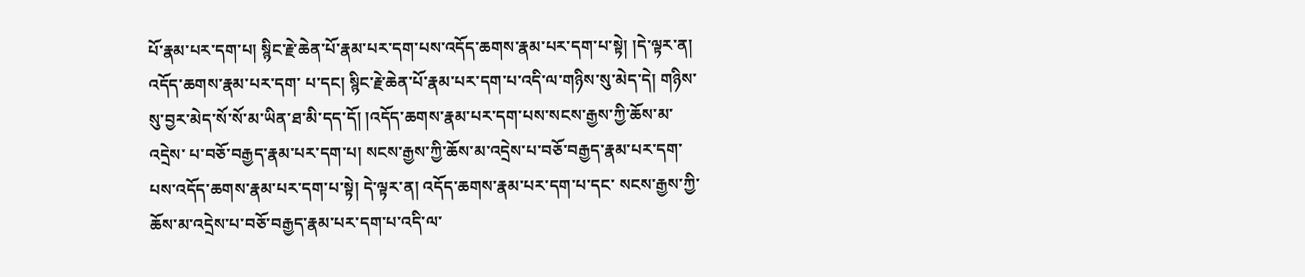པོ་རྣམ་པར་དག་པ། སྙིང་རྗེ་ཆེན་པོ་རྣམ་པར་དག་པས་འདོད་ཆགས་རྣམ་པར་དག་པ་སྟེ། །དེ་ལྟར་ན། འདོད་ཆགས་རྣམ་པར་དག་ པ་དང། སྙིང་རྗེ་ཆེན་པོ་རྣམ་པར་དག་པ་འདི་ལ་གཉིས་སུ་མེད་དེ། གཉིས་སུ་བྱར་མེད་སོ་སོ་མ་ཡིན་ཐ་མི་དད་དོ། །འདོད་ཆགས་རྣམ་པར་དག་པས་སངས་རྒྱས་ཀྱི་ཆོས་མ་འདྲེས་ པ་བཅོ་བརྒྱད་རྣམ་པར་དག་པ། སངས་རྒྱས་ཀྱི་ཆོས་མ་འདྲེས་པ་བཅོ་བརྒྱད་རྣམ་པར་དག་པས་འདོད་ཆགས་རྣམ་པར་དག་པ་སྟེ། དེ་ལྟར་ན། འདོད་ཆགས་རྣམ་པར་དག་པ་དང་ སངས་རྒྱས་ཀྱི་ཆོས་མ་འདྲེས་པ་བཅོ་བརྒྱད་རྣམ་པར་དག་པ་འདི་ལ་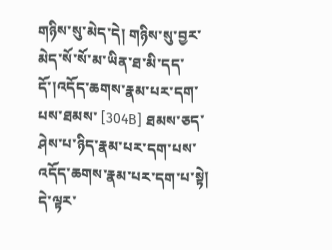གཉིས་སུ་མེད་དེ། གཉིས་སུ་བྱར་མེད་སོ་སོ་མ་ཡིན་ཐ་མི་དད་དོ་།འདོད་ཆགས་རྣམ་པར་དག་པས་ཐམས་ [304B] ཐམས་ཅད་ཤེས་པ་ཉིད་རྣམ་པར་དག་པས་འདོད་ཆགས་རྣམ་པར་དག་པ་སྟེ། དེ་ལྟར་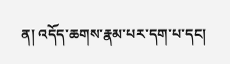ན། འདོད་ཆགས་རྣམ་པར་དག་པ་དང།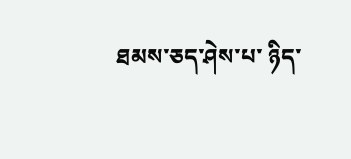ཐམས་ཅད་ཤེས་པ་ ཉིད་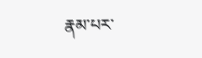རྣམ་པར་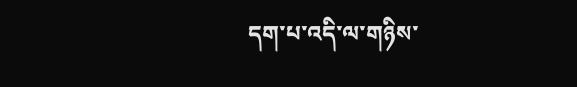དག་པ་འདི་ལ་གཉིས་